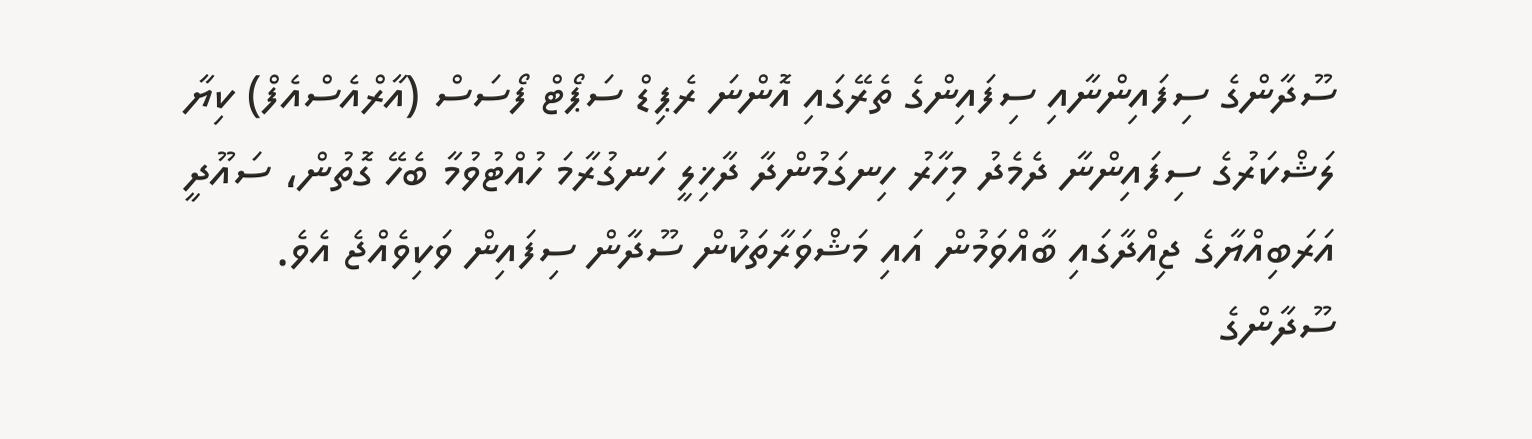ސޫދާންގެ ސިފައިންނާއި ސިފައިންގެ ތެރޭގައި އޮންނަ ރެޕިޑް ސަޕޯޓް ފޯސަސް (އާރްއެސްއެފް) ކިޔާ ލަޝްކަރުގެ ސިފައިންނާ ދެމެދު މިހާރު ހިނގަމުންދާ ދާޚިލީ ހަނގުރާމަ ހުއްޓުވުމާ ބެހޭ ގޮތުން، ސައޫދީ އަރަބިއްޔާގެ ޖިއްދާގައި ބާއްވަމުން އައި މަޝްވަރާތަކުން ސޫދާން ސިފައިން ވަކިވެއްޖެ އެވެ.
ސޫދާންގެ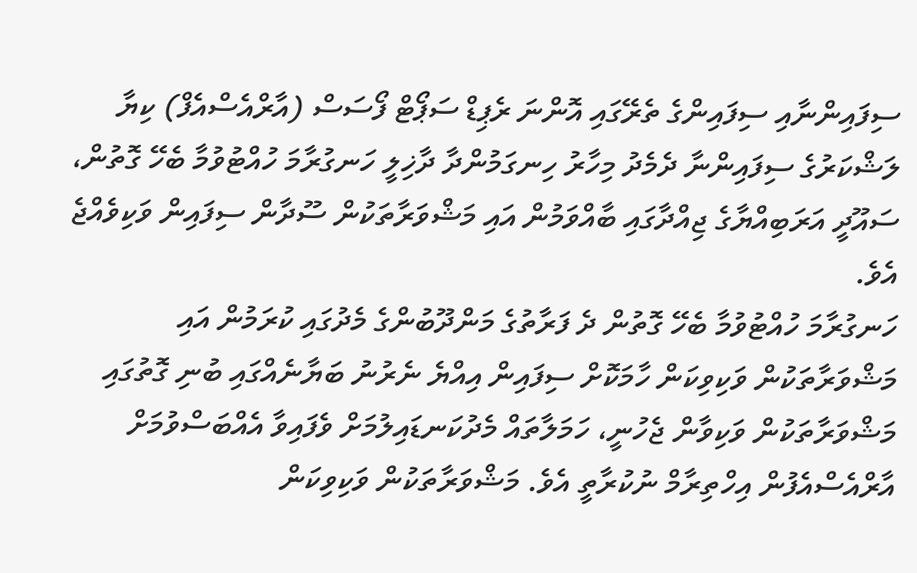ސިފައިންނާއި ސިފައިންގެ ތެރޭގައި އޮންނަ ރެޕިޑް ސަޕޯޓް ފޯސަސް (އާރްއެސްއެފް) ކިޔާ ލަޝްކަރުގެ ސިފައިންނާ ދެމެދު މިހާރު ހިނގަމުންދާ ދާޚިލީ ހަނގުރާމަ ހުއްޓުވުމާ ބެހޭ ގޮތުން، ސައޫދީ އަރަބިއްޔާގެ ޖިއްދާގައި ބާއްވަމުން އައި މަޝްވަރާތަކުން ސޫދާން ސިފައިން ވަކިވެއްޖެ އެވެ.
ހަނގުރާމަ ހުއްޓުވުމާ ބެހޭ ގޮތުން ދެ ފަރާތުގެ މަންދޫބުންގެ މެދުގައި ކުރަމުން އައި މަޝްވަރާތަކުން ވަކިވިކަން ހާމަކޮށް ސިފައިން އިއްޔެ ނެރުނު ބަޔާނެއްގައި ބުނި ގޮތުގައި މަޝްވަރާތަކުން ވަކިވާން ޖެހުނީ، ހަމަލާތައް މެދުކަނޑައިލުމަށް ވެފައިވާ އެއްބަސްވުމަށް އާރްއެސްއެފުން އިހްތިރާމް ނުކުރާތީ އެވެ. މަޝްވަރާތަކުން ވަކިވިކަން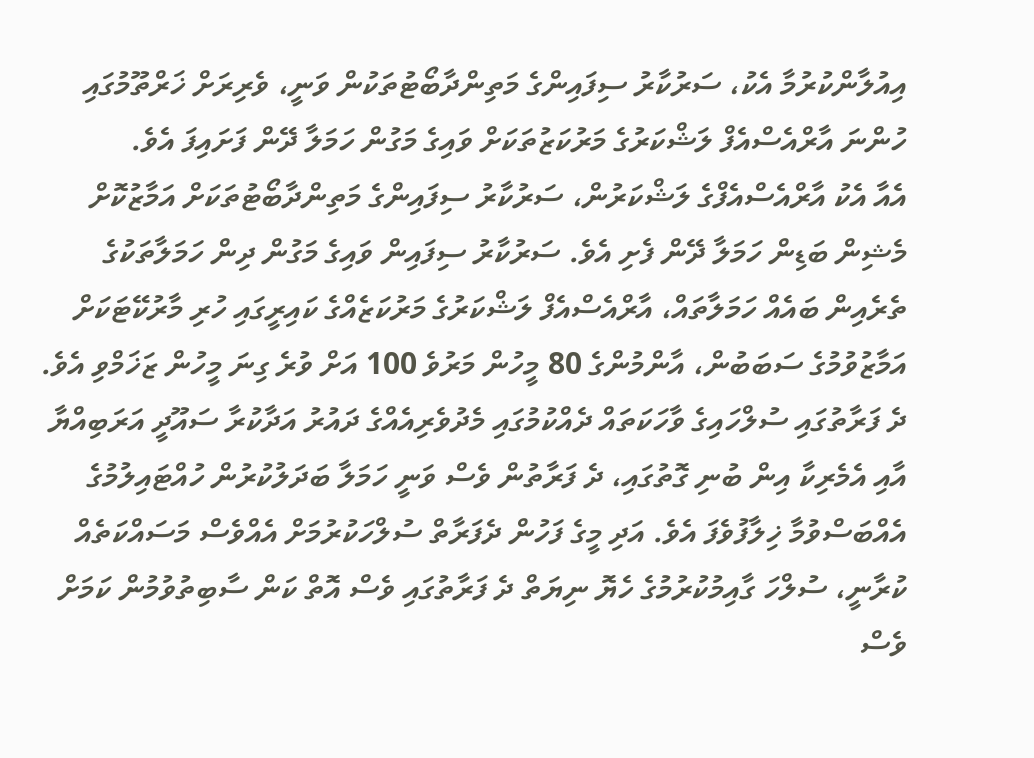އިއުލާންކުރުމާ އެކު، ސަރުކާރު ސިފައިންގެ މަތިންދާބޯޓުތަކުން ވަނީ، ވެރިރަށް ޚަރްތޫމުގައި ހުންނަ އާރްއެސްއެފް ލަޝްކަރުގެ މަރުކަޒުތަކަށް ވައިގެ މަގުން ހަމަލާ ދޭން ފަށައިފަ އެވެ.
އެއާ އެކު އާރްއެސްއެފްގެ ލަޝްކަރުން، ސަރުކާރު ސިފައިންގެ މަތިންދާބޯޓުތަކަށް އަމާޒުކޮށް މެޝިން ބަޑިން ހަމަލާ ދޭން ފެށި އެވެ. ސަރުކާރު ސިފައިން ވައިގެ މަގުން ދިން ހަމަލާތަކުގެ ތެރެއިން ބައެއް ހަމަލާތައް، އާރްއެސްއެފް ލަޝްކަރުގެ މަރުކަޒެއްގެ ކައިރީގައި ހުރި މާރުކޭޓަކަށް އަމާޒުވުމުގެ ސަބަބުން، އާންމުންގެ 80 މީހުން މަރުވެ 100 އަށް ވުރެ ގިނަ މީހުން ޒަޚަމްވި އެވެ.
ދެ ފަރާތުގައި ސުލްހައިގެ ވާހަކަތައް ދެއްކުމުގައި މެދުވެރިއެއްގެ ދައުރު އަދާކުރާ ސައޫދީ އަރަބިއްޔާ އާއި އެމެރިކާ އިން ބުނި ގޮތުގައި، ދެ ފަރާތުން ވެސް ވަނީ ހަމަލާ ބަދަލުކުރުން ހުއްޓައިލުމުގެ އެއްބަސްވުމާ ޚިލާފުވެފަ އެވެ. އަދި މީގެ ފަހުން ދެފަރާތް ސުލްހަކުރުމަށް އެއްވެސް މަސައްކަތެއް ކުރާނީ، ސުލްހަ ގާއިމުކުރުމުގެ ހެޔޮ ނިޔަތް ދެ ފަރާތުގައި ވެސް އޮތް ކަން ސާބިތުވުމުން ކަމަށް ވެސް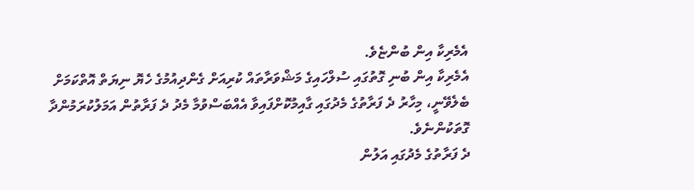އެމެރިކާ އިން ބުންޏެވެ.
އެމެރިކާ އިން ބުނި ގޮތުގައި ސުލްހައިގެ މަޝްވަރާތައް ކުރިއަށް ގެންދިއުމުގެ ހެޔޮ ނިޔަތް އޮތްކަމަށް ބެލެވޭނީ، މިހާރު ދެ ފަރާތުގެ މެދުގައި ގާއިމުކޮށްފައިވާ އެއްބަސްވުމާ މެދު ދެ ފަރާތުން އަމަލުކުރަމުންދާ ގޮތަކުންނެވެ.
ދެ ފަރާތުގެ މެދުގައި އަލުން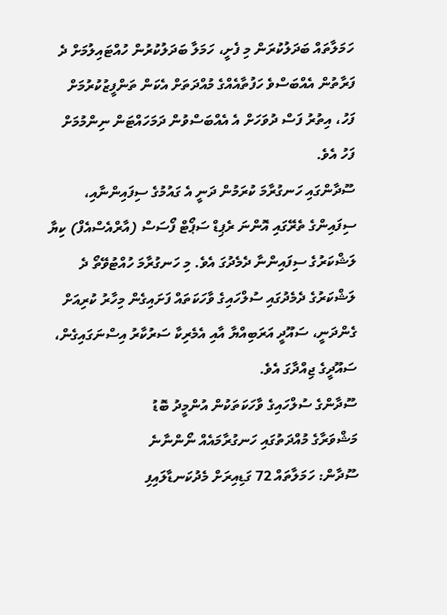ހަމަލާތައް ބަދަލުކުރަން މި ފެށީ، ހަމަލާ ބަދަލުކުރުން ހުއްޓައިލުމަށް ދެ ފަރާތުން އެއްބަސްވެ ހަފުތާއެއްގެ މުއްދަތަށް އެކަން ތަންފީޒުކުރުމަށް ފަހު، އިތުރު ފަސް ދުވަހަށް އެ އެއްބަސްވުން ދަމަހައްޓަން ނިންމުމަށް ފަހު އެވެ.
ސޫދާންގައި ހަނގުރާމަ ކުރަމުން ދަނީ އެ ގައުމުގެ ސިފައިންނާއި، ސިފައިންގެ ތެރޭގައި އޮންނަ ރެޕިޑް ސަޕޯޓް ފޯސަސް (އާރްއެސްއެފް) ކިޔާ ލަޝްކަރުގެ ސިފައިންނާ ދެމެދުގަ އެވެ. މި ހަނގުރާމަ ހުއްޓުވޭތޯ ދެ ލަޝްކަރުގެ ދެމެދުގައި ސުލްހައިގެ ވާހަކަތައް ފަށައިގެން މިހާރު ކުރިއަށް ގެންދަނީ، ސައޫދީ އަރަބިއްޔާ އާއި އެމެރިކާ ސަރުކާރު އިސްނަގައިގެން، ސައޫދީގެ ޖިއްދާގަ އެވެ.
ސޫދާންގެ ސުލްހައިގެ ވާހަކަތަކުން އުންމީދު ބޮޑު
މަޝްވަރާގެ މުއްދަތުގައި ހަނގުރާމައެއް ނޯންނާނެ
ސޫދާން: ހަމަލާތައް 72 ގަޑިއިރަށް މެދުކަނޑާލައިފި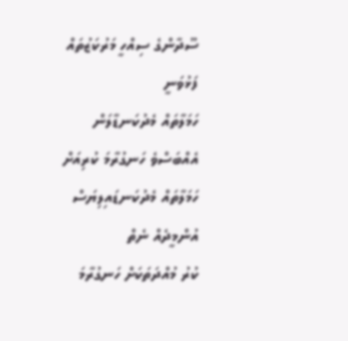ސޫދާންގެ ސިއްހީ މަރުކަޒުތައް ފަޅުވަނީ
ހަމަލާތައް މެދުކަނޑާލަން އެއްބަސްވެ ހަނގުރާމަ ކުރިއަށް
ހަމަލާތައް މެދުކަނޑައިލިޔަސް އުންމީދެއް ނެތް
ކުރު މުއްދަތަކަށް ހަނގުރާމަ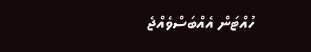ހުއްޓަން އެއްބަސްވެއްޖެ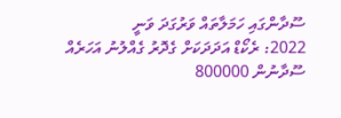ސޫދާންގައި ހަމަލާތައް ވަރުގަދަ ވަނީ
2022: ރެކޯޑް އަދަދަކަށް ގެދޮރު ގެއްލުނު އަހަރެއް
ސޫދާނުން 800000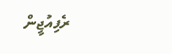ރެފިއުޖީން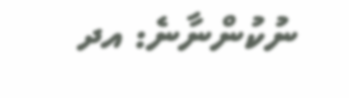ނުކުންނާނެ: އދ